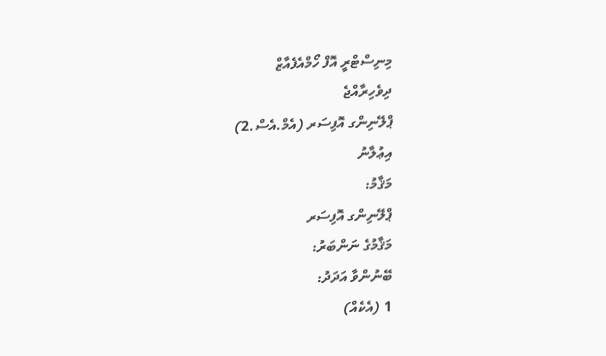މިނިސްޓްރީ އޮފް ހޯމްއެފެއާޒް
ދިވެހިރާއްޖެ
ޕްލޭނިންގ އޮފިސަރ (އެމް.އެސް.2)
އިޢުލާނު
މަޤާމު:
ޕްލޭނިންގ އޮފިސަރ
މަޤާމުގެ ނަންބަރު:
ބޭނުންވާ އަދަދު:
1 (އެކެއް)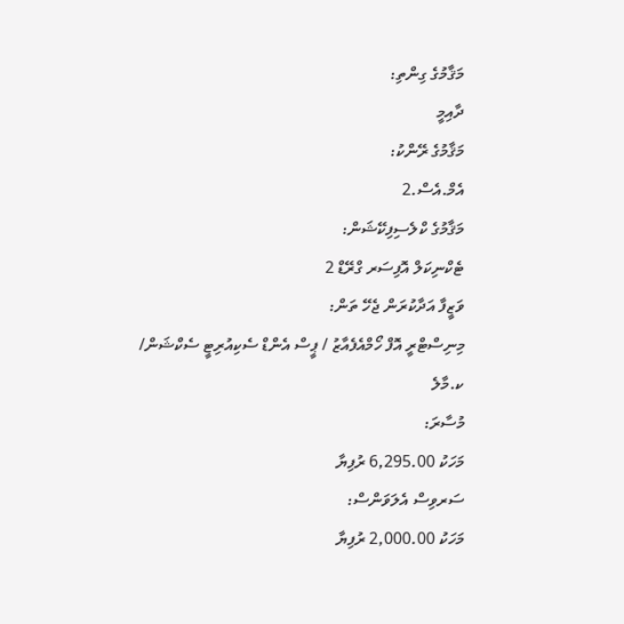މަޤާމުގެ ގިންތި:
ދާއިމީ
މަޤާމުގެ ރޭންކު:
އެމް.އެސް.2
މަޤާމުގެ ކްލެސިފިކޭޝަން:
ޓެކްނިކަލް އޮފިސަރ ގްރޭޑް 2
ވަޒީފާ އަދާކުރަން ޖެހޭ ތަން:
މިނިސްޓްރީ އޮފް ހޯމްއެފެއާޒު / ޕީސް އެންޑް ސެކިއުރިޓީ ސެކްޝަން/ ކ.މާލެ
މުސާރަ:
މަހަކު 6,295.00 ރުފިޔާ
ސަރވިސް އެލަވަންސް:
މަހަކު 2,000.00 ރުފިޔާ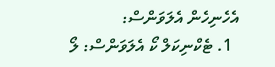އެހެނިހެން އެލަވަންސް:
  1. ޓެކްނިކަލް ކޯ އެލަވަންސް: ލޯ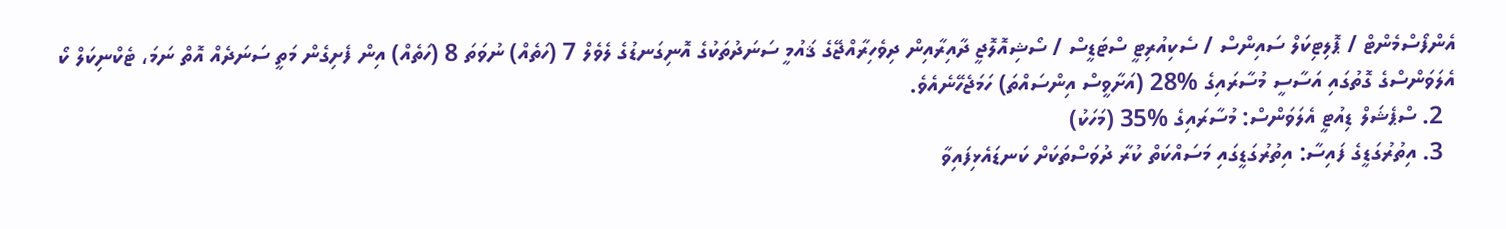އެންފޯސްމެންޓް / ޕޮލިޓިކަލް ސައިންސް / ސެކިއުރިޓީ ސްޓަޑީސް / ސޯޝިއޮލޮޖީ ދާއިރާއިން ދިވެހިރާއްޖޭގެ ޤައުމީ ސަނަދުތަކުގެ އޮނިގަނޑުގެ ލެވެލް 7 (ހަތެއް) ނުވަތަ 8 (ހަތެއް) އިން ފެށިގެން މަތީ ސަނަދެއް އޮތް ނަމަ، ޓެކްނިކަލް ކޯ އެލަވަންސްގެ ގޮތުގައި އަސާސީ މުސާރައިގެ %28 (އަށާވީސް އިންސައްތަ) ހަމަޖެހޭނެއެވެ.
  2. ސްޕެޝަލް ޑިއުޓީ އެލަވަންސް: މުސާރައިގެ %35 (މަހަކު)
  3. އިތުރުގަޑީގެ ފައިސާ: އިތުރުގަޑީގައި މަސައްކަތް ކުރާ ދުވަސްތަކަށް ކަނޑައެޅިފައިވާ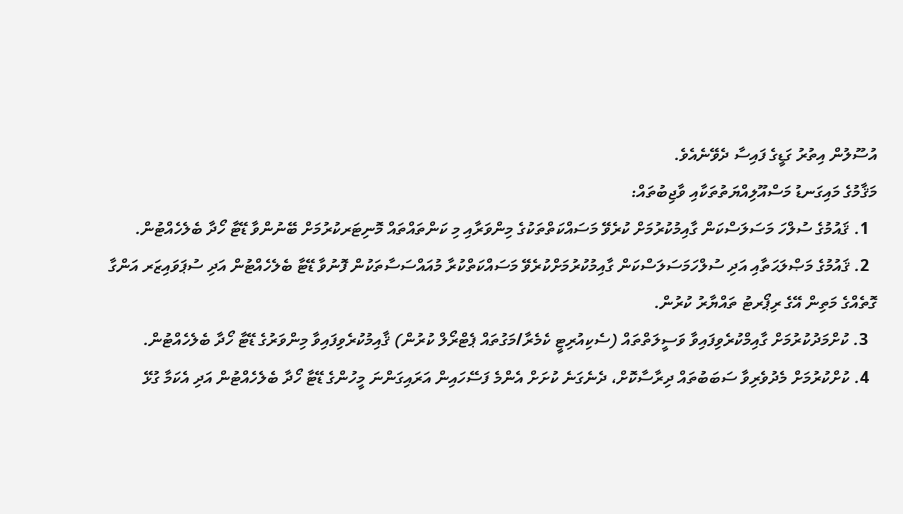އުސޫލުން އިތުރު ގަޑީގެ ފައިސާ ދެވޭނެއެވެ.
މަޤާމުގެ މައިގަނޑު މަސްއޫލިއްޔަތުތަކާއި ވާޖިބުތައް:
  1. ޤައުމުގެ ސުލްހަ މަސަލަސްކަން ގާއިމުކުރުމަށް ކުރެވޭ މަސައްކަތްތަކުގެ މިންވަރާއި މި ކަންތައްތައް މޮނިޓަރކުރުމަށް ބޭނުންވާ ޑޭޓާ ހޯދާ ބެލެހެއްޓުން.
  2. ޤައުމުގެ މަޞްލަޙަތާއި އަދި ސުލްހަމަސަލަސްކަން ގާއިމުކުރުމަށްކުރެވޭ މަސައްކަތްކުރާ މުއައްސަސާތަކުން ފޮނުވާ ޑޭޓާ ބެލެހެއްޓުން އަދި ސުޕަވައިޒަރ އަންގާ ގޮތެއްގެ މަތިން އޭގެ ރިޕޯރޓު ތައްޔާރު ކުރުން.
  3. ކުށްމަދުކުރުމަށް ގާއިމްކުރެވިފައިވާ ވަސީލަތްތައް (ސެކިއުރިޓީ ކެމެރާ/މަގުތައް ޕެޓްރޯލް ކުރުން) ޤާއިމުކުރެވިފައިވާ މިންވަރުގެ ޑޭޓާ ހޯދާ ބެލެހެއްޓުން.
  4. ކުށްކުރުމަށް މެދުވެރިވާ ސަބަބުތައް ދިރާސާކޮށް، ދެނެގަނެ ކުށަށް އެންމެ ފަސޭހައިން އަރައިގަންނަ މީހުންގެ ޑޭޓާ ހޯދާ ބެލެހެއްޓުން އަދި އެކަމާ ގުޅޭ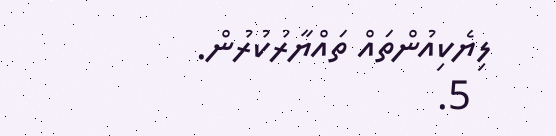ލިޔެކިއުންތައް ތައްޔާރުކުރުން.
  5.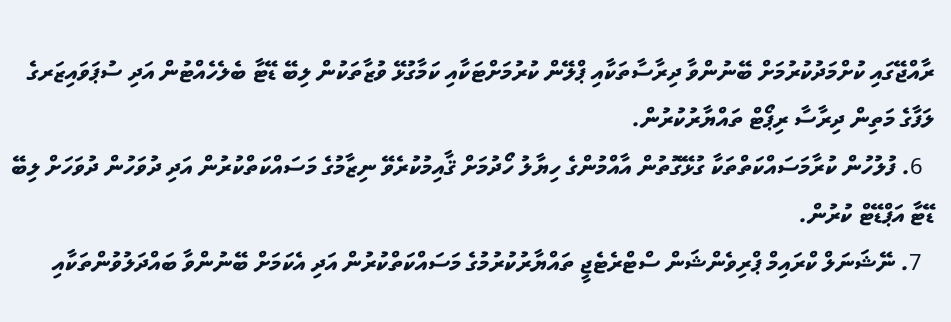ރާއްޖޭގައި ކުށްމަދުކުރުމަށް ބޭނުންވާ ދިރާސާތަކާއި ޕްލޭން ކުރުމަށްޓަކާއި ކަމާގުޅޭ ވުޒާތަކުން ލިބޭ ޑޭޓާ ބެލެހެއްޓުން އަދި ސުޕަވައިޒަރގެ ލަފާގެ މަތިން ދިރާސާ ރިޕޯޓް ތައްޔާރުކުރުން.
  6. ފުލުހުން ކުރާމަސައްކަތްތަކާ ގުޅޭގޮތުން އާއްމުންގެ ހިޔާލު ހޯދުމަށް ޤާއިމުކުރެވޭ ނިޒާމުގެ މަސައްކަތްކުރުން އަދި ދުވަހުން ދުވަހަށް ލިބޭ ޑޭޓާ އަޕްޑޭޓް ކުރުން.
  7. ނޭޝަނަލް ކްރައިމް ޕްރިވެންޝަން ސްޓްރެޓެޖީ ތައްޔާރުކުރުމުގެ މަސައްކަތްކުރުން އަދި އެކަމަށް ބޭނުންވާ ބައްދަލުވުންތަކާއި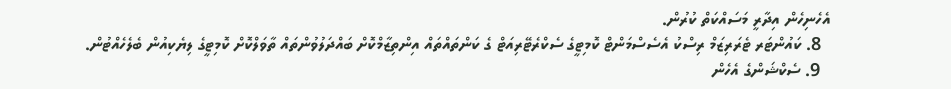އެހެނިހެން އިދާރީ މަސައްކަތް ކުރުން.
  8. ކައުންޓަރ ޓެރަރިޒަމް ރިސްކު އެސެސްމަންޓް ކޮމިޓީގެ ސެކްރެޓޭރިއަޓް ގެ ކަންތައްތައް އިންތިޒާމްކޮށް ބައްދަލުވުންތައް ތާވަލްކޮށް ކޮމިޓީގެ ލިޔެކިއުން ބެލެހެއްޓުން.
  9. ސެކްޝަންގެ އެހެން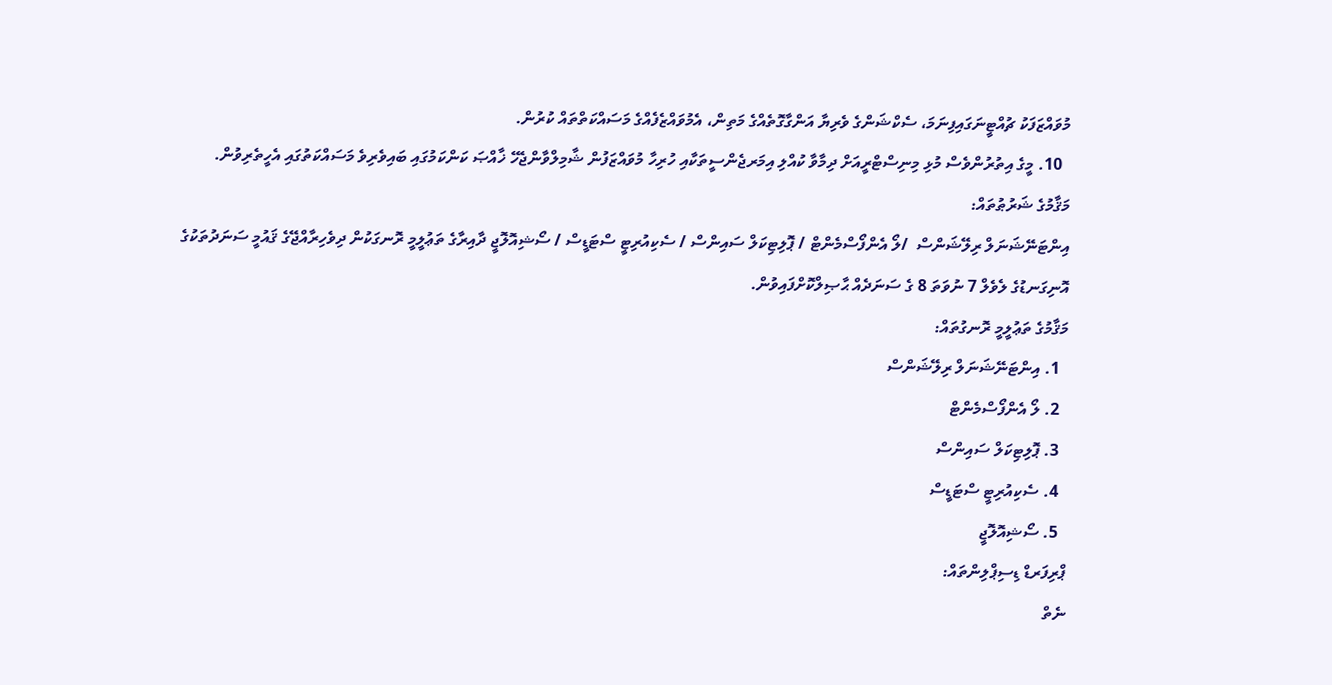މުވައްޒަފަކު ޗުއްޓީނަގައިފިނަމަ، ސެކްޝަންގެ ވެރިޔާ އަންގާގޮތެއްގެ މަތިން، އެމުވައްޒެފެއްގެ މަސައްކަތްތައް ކުރުން.
  10. މީގެ އިތުރުންވެސް މުޅި މިނިސްޓްރީއަށް ދިމާވާ ކުއްލި އިމަރޖެންސީތަކާއި ހުރިހާ މުވައްޒަފުން ޝާމިލްވާންޖެހޭ ޚާއްޞަ ކަންކަމުގައި ބައިވެރިވެ މަސައްކަތުގައި އެހީތެރިވުން.
މަޤާމުގެ ޝަރުޠުތައް:
އިންޓަނޭޝަނަލް ރިލޭޝަންސް  /ލޯ އެންފޯސްމެންޓް / ޕޮލިޓިކަލް ސައިންސް / ސެކިއުރިޓީ ސްޓަޑީސް / ސޯޝިއޮލޮޖީ ދާއިރާގެ ތަޢުލީމީ ރޮނގަކުން ދިވެހިރާއްޖޭގެ ޤައުމީ ސަނަދުތަކުގެ އޮނިގަނޑުގެ ލެވެލް 7 ނުވަތަ 8 ގެ ސަނަދެއް ޙާޞިލްކޮށްފައިވުން.
މަޤާމުގެ ތަޢުލީމީ ރޮނގުތައް:
  1. އިންޓަނޭޝަނަލް ރިލޭޝަންސް
  2. ލޯ އެންފޯސްމެންޓް
  3. ޕޮލިޓިކަލް ސައިންސް
  4. ސެކިއުރިޓީ ސްޓަޑީސް
  5. ސޯޝިއޮލޮޖީ
ޕްރިފަރޑް ޑިސިޕްލިންތައް:
ނެތް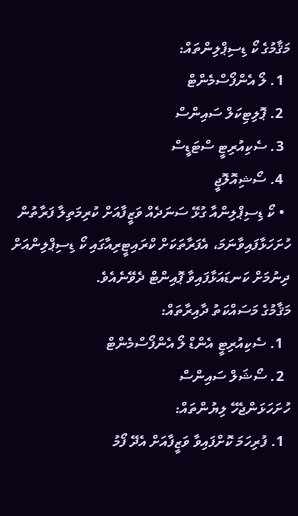މަޤާމުގެ ކޯ ޑިސިޕްލިންތައް:
  1. ލޯ އެންފޯސްމެންޓް
  2. ޕޮލިޓިކަލް ސައިންސް
  3. ސެކިއުރިޓީ ސްޓަޑީސް
  4. ސޯޝިއޮލޮޖީ
  • ކޯ ޑިސިޕްލިންއާ ގުޅޭ ސަނަދެއް ވަޒީފާއަށް ކުރިމަތިލާ ފަރާތުން ހުށަހަޅާފައިވާނަމަ، އެފަރާތަކަށް ކްރައިޓީރިއާގައި ކޯ ޑިސިޕްލިންއަށް ދިނުމަށް ކަނޑައަޅާފައިވާ ޕޮއިންޓް ދެވޭނެއެވެ.
މަޤާމުގެ މަސައްކަތު ދާއިރާތައް:
  1. ސެކިއުރިޓީ އެންޑް ލޯ އެންފޯސްމެންޓް
  2. ސޯޝަލް ސައިންސް
ހުށަހަޅަންޖެހޭ ލިޔުންތައް:
  1. ފުރިހަމަ ކޮށްފައިވާ ވަޒީފާއަށް އެދޭ ފޯމު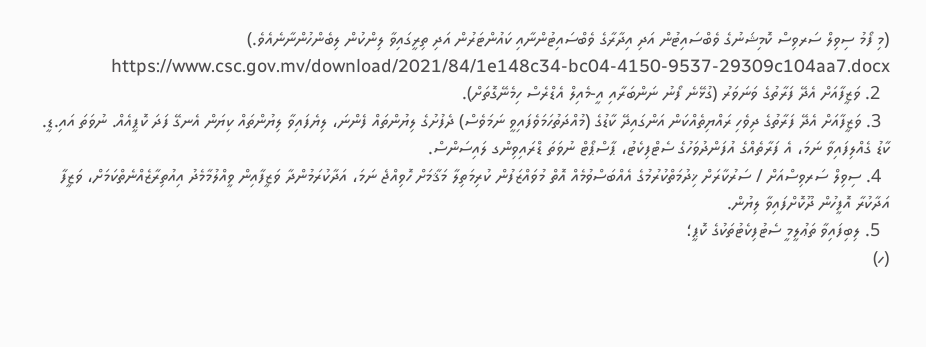(މި ފޯމު ސިވިލް ސަރވިސް ކޮމިޝަނުގެ ވެބްސައިޓުން އަދި އިދާރާގެ ވެބްސައިޓުންނާއި ކައުންޓަރުން އަދި ތިރީގައިވާ ލިންކުން ލިބެންހުންނާނެއެވެ.)  https://www.csc.gov.mv/download/2021/84/1e148c34-bc04-4150-9537-29309c104aa7.docx
  2. ވަޒީފާއަށް އެދޭ ފަރާތުގެ ވަނަވަރު (ގުޅޭނެ ފޯނު ނަންބަރާއި އީ-މެއިލް އެޑްރެސް ހިމެނޭގޮތަށް).
  3. ވަޒީފާއަށް އެދޭ ފަރާތުގެ ދިވެހި ރައްޔިތެއްކަން އަންގައިދޭ ކާޑުގެ (މުއްދަތުހަމަވެފައިވީ ނަމަވެސް) ދެފުށުގެ ލިޔުންތައް ފެންނަ، ލިޔެފައިވާ ލިޔުންތައް ކިޔަން އެނގޭ ފަދަ ކޮޕީއެއް. ނުވަތަ އައި.ޑީ. ކާޑު ގެއްލިފައިވާ ނަމަ، އެ ފަރާތެއްގެ އުފަންދުވަހުގެ ސެޓްފިކެޓު، ޕާސްޕޯޓް ނުވަތަ ޑްރައިވިންގ ލައިސަންސް.
  4. ސިވިލް ސަރވިސްއަށް / ސަރުކާރަށް ޚިދުމަތްކުރުމުގެ އެއްބަސްވުމެއް އޮތް މުވައްޒަފުން ކުރިމަތިލާ މަޤާމަށް ހޮވިއްޖެ ނަމަ، އަދާކުރަމުންދާ ވަޒީފާއިން ވީއްލުމާމެދު އިއުތިރާޒެއްނެތްކަމަށް، ވަޒީފާ އަދާކުރާ އޮފީހުން ދޫކޮށްފައިވާ ލިޔުން.
  5. ލިބިފައިވާ ތަޢުލީމީ ސެޓުފިކެޓުތަކުގެ ކޮޕީ؛
(ހ)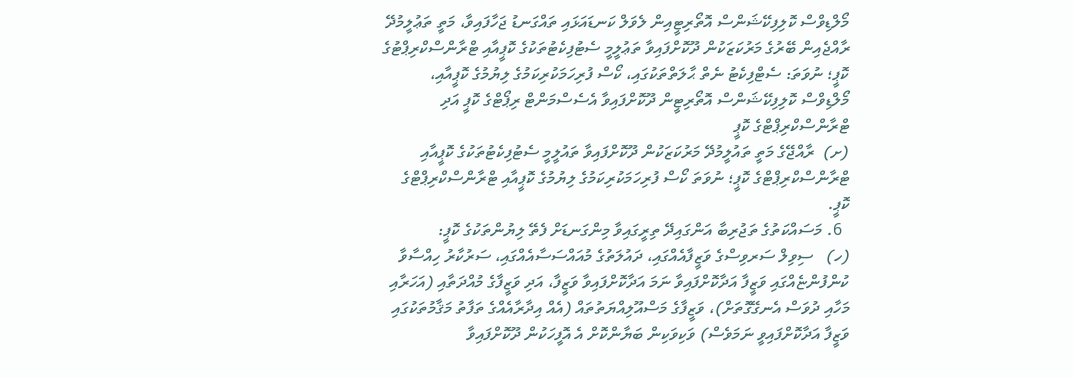މޯލްޑިވްސް ކޮލިފިކޭޝަންސް އޮތޯރިޓީއިން ލެވަލް ކަނޑައަޅައި ތައްގަނޑު ޖަހާފައިވާ، މަތީ ތަޢުލީމުދޭ ރާއްޖެއިން ބޭރުގެ މަރުކަޒަކުން ދޫކޮށްފައިވާ ތަޢުލީމީ ސެޓުފިކެޓުތަކުގެ ކޮޕީއާއި ޓްރާންސްކްރިޕްޓުގެ ކޮޕީ؛ ނުވަތަ: ސެޓްފިކެޓު ނެތް ޙާލަތްތަކުގައި، ކޯސް ފުރިހަމަކުރިކަމުގެ ލިޔުމުގެ ކޮޕީއާއި، މޯލްޑިވްސް ކޮލިފިކޭޝަންސް އޮތޯރިޓީން ދޫކޮށްފައިވާ އެސެސްމަންޓް ރިޕޯޓްގެ ކޮޕީ އަދި ޓްރާންސްކްރިޕްޓްގެ ކޮޕީ
(ށ)  ރާއްޖޭގެ މަތީ ތައުލީމުދޭ މަރުކަޒަކުން ދޫކޮށްފައިވާ ތައުލީމީ ސެޓުފިކެޓުތަކުގެ ކޮޕީއާއި ޓްރާންސްކްރިޕްޓްގެ ކޮޕީ؛ ނުވަތަ ކޯސް ފުރިހަމަކުރިކަމުގެ ލިޔުމުގެ ކޮޕީއާއި ޓްރާންސްކްރިޕްޓްގެ ކޮޕީ.
  6. މަސައްކަތުގެ ތަޖުރިބާ އަންގައިދޭ ތިރީގައިވާ މިންގަނޑަށް ފެތޭ ލިޔުންތަކުގެ ކޮޕީ:
(ހ)   ސިވިލް ސަރވިސްގެ ވަޒީފާއެއްގައި، ދައުލަތުގެ މުއައްސަސާއެއްގައި، ސަރުކާރު ހިއްސާވާ ކުންފުންޏެއްގައި ވަޒީފާ އަދާކޮށްފައިވާ ނަމަ އަދާކޮށްފައިވާ ވަޒީފާ، އަދި ވަޒީފާގެ މުއްދަތާއި (އަހަރާއި މަހާއި ދުވަސް އެނގޭގޮތަށް)، ވަޒީފާގެ މަސްއޫލިއްޔަތުތައް (އެއް އިދާރާއެއްގެ ތަފާތު މަޤާމުތަކުގައި ވަޒީފާ އަދާކޮށްފައިވީ ނަމަވެސް) ވަކިވަކިން ބަޔާންކޮށް އެ އޮފީހަކުން ދޫކޮށްފައިވާ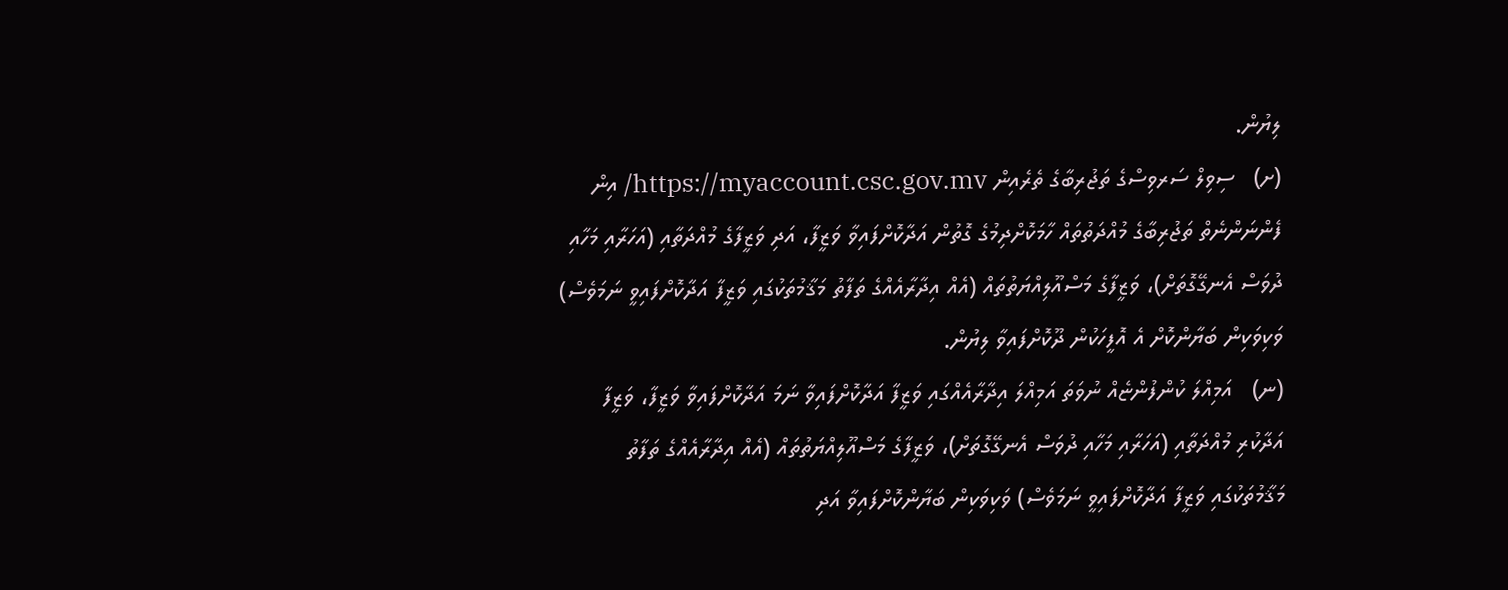ލިޔުން.
(ށ)   ސިވިލް ސަރވިސްގެ ތަޖުރިބާގެ ތެރެއިން https://myaccount.csc.gov.mv/ އިން ފެންނަންނެތް ތަޖުރިބާގެ މުއްދަތުތައް ހާމަކޮށްދިމުގެ ގޮތުން އަދާކޮށްފައިވާ ވަޒީފާ، އަދި ވަޒީފާގެ މުއްދަތާއި (އަހަރާއި މަހާއި ދުވަސް އެނގޭގޮތަށް)، ވަޒީފާގެ މަސްއޫލިއްޔަތުތައް (އެއް އިދާރާއެއްގެ ތަފާތު މަޤާމުތަކުގައި ވަޒީފާ އަދާކޮށްފައިވީ ނަމަވެސް) ވަކިވަކިން ބަޔާންކޮށް އެ އޮފީހަކުން ދޫކޮށްފައިވާ ލިޔުން.
(ނ)   އަމިއްލަ ކުންފުންޏެއް ނުވަތަ އަމިއްލަ އިދާރާއެއްގައި ވަޒީފާ އަދާކޮށްފައިވާ ނަމަ އަދާކޮށްފައިވާ ވަޒީފާ، ވަޒީފާ އަދާކުރި މުއްދަތާއި (އަހަރާއި މަހާއި ދުވަސް އެނގޭގޮތަށް)، ވަޒީފާގެ މަސްއޫލިއްޔަތުތައް (އެއް އިދާރާއެއްގެ ތަފާތު މަޤާމުތަކުގައި ވަޒީފާ އަދާކޮށްފައިވީ ނަމަވެސް) ވަކިވަކިން ބަޔާންކޮށްފައިވާ އަދި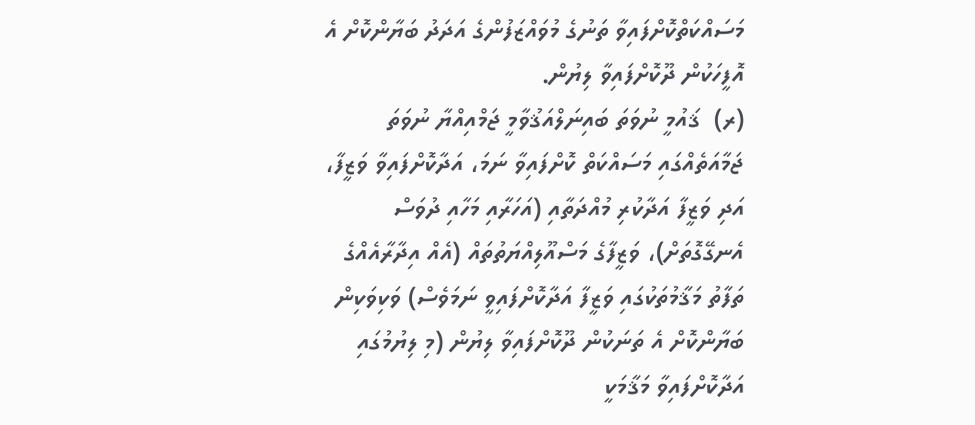މަސައްކަތްކޮށްފައިވާ ތަނުގެ މުވައްޒަފުންގެ އަދަދު ބަޔާންކޮށް އެ އޮފީހަކުން ދޫކޮށްފައިވާ ލިޔުން.
(ރ)  ޤައުމީ ނުވަތަ ބައިނަލްއަޤުވާމީ ޖަމްއިއްޔާ ނުވަތަ ޖަމާއަތެއްގައި މަސައްކަތް ކޮށްފައިވާ ނަމަ، އަދާކޮށްފައިވާ ވަޒީފާ، އަދި ވަޒީފާ އަދާކުރި މުއްދަތާއި (އަހަރާއި މަހާއި ދުވަސް އެނގޭގޮތަށް)، ވަޒީފާގެ މަސްއޫލިއްޔަތުތައް (އެއް އިދާރާއެއްގެ ތަފާތު މަޤާމުތަކުގައި ވަޒީފާ އަދާކޮށްފައިވީ ނަމަވެސް) ވަކިވަކިން ބަޔާންކޮށް އެ ތަނަކުން ދޫކޮށްފައިވާ ލިޔުން (މި ލިޔުމުގައި އަދާކޮށްފައިވާ މަޤާމަކީ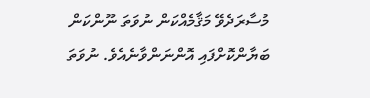މުސާރަދެވޭ މަޤާމެއްކަން ނުވަތަ ނޫންކަން ބަޔާންކޮށްފައި އޮންނަންވާނެއެވެ. ނުވަތަ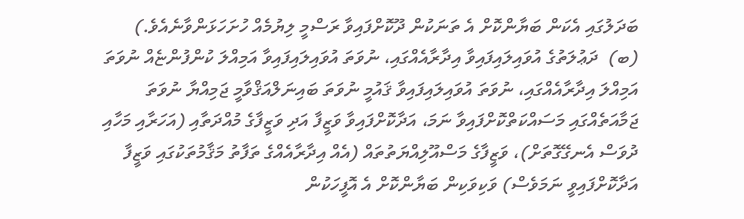ބަދަލުގައި އެކަން ބަޔާންކޮށް އެ ތަނަކުން ދޫކޮށްފައިވާ ރަސްމީ ލިޔުމެއް ހުށަހަޅަންވާނެއެވެ.)
(ބ)  ދަޢުލަތުގެ އުވައިލައިފައިވާ އިދާރާއެއްގައި، ނުވަތަ އުވައިލައިފައިވާ އަމިއްލަ ކުންފުންޏެއް ނުވަތަ އަމިއްލަ އިދާރާއެއްގައި، ނުވަތަ އުވައިލައިފައިވާ ޤައުމީ ނުވަތަ ބައިނަލްއަޤްވާމީ ޖަމިއްޔާ ނުވަތަ ޖަމާއަތެއްގައި މަސައްކަތްކޮށްފައިވާ ނަމަ، އަދާކޮށްފައިވާ ވަޒީފާ އަދި ވަޒީފާގެ މުއްދަތާއި (އަހަރާއި މަހާއި ދުވަސް އެނގޭގޮތަށް)، ވަޒީފާގެ މަސްއޫލިއްޔަތުތައް (އެއް އިދާރާއެއްގެ ތަފާތު މަޤާމުތަކުގައި ވަޒީފާ އަދާކޮށްފައިވީ ނަމަވެސް) ވަކިވަކިން ބަޔާންކޮށް އެ އޮފީހަކުން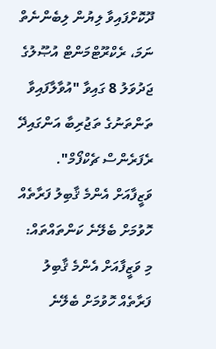ދޫކޮށްފައިވާ ލިޔުން ލިބެންނެތް ނަމަ، ރެކްރޫޓްމަންޓް އުޞޫލުގެ ޖަދުވަލު 8 ގައިވާ "އުވާލާފައިވާ ތަންތަނުގެ ތަޖުރިބާ އަންގައިދޭ ރެފަރެންސް ޗެކްފޯމް".
ވަޒީފާއަށް އެންމެ ޤާބިލު ފަރާތެއް ހޮވުމަށް ބެލޭނެ ކަންތައްތައް:
މި ވަޒީފާއަށް އެންމެ ޤާބިލު ފަރާތެއް ހޮވުމަށް ބެލޭނެ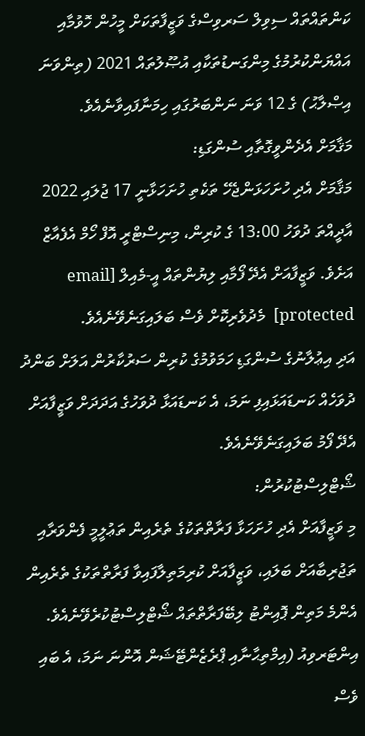ކަންތައްތައް ސިވިލް ސަރވިސްގެ ވަޒީފާތަކަށް މީހުން ހޮވުމާއި އައްޔަންކުރުމުގެ މިންގަނޑުތަކާއި އުޞޫލުތައް 2021 (ތިންވަނަ އިޞްލާޙު) ގެ 12 ވަނަ ނަންބަރުގައި ހިމަނާފައިވާނެއެވެ.
މަޤާމަށް އެދެންވީގޮތާއި ސުންގަޑި:
މަޤާމަށް އެދި ހުށަހަޅަންޖެހޭ ތަކެތި ހުށަހަޅާނީ 17 ޖުލައި 2022 އާދީއްތަ ދުވަހު 13:00 ގެ ކުރިން، މިނިސްޓްރީ އޮފް ހޯމް އެފެއާޒް އަށެވެ. ވަޒީފާއަށް އެދޭ ފޯމާއި ލިޔުންތައް އީ-މެއިލް [email protected]  މެދުވެރިކޮށް ވެސް ބަލައިގަނެވޭނެއެވެ.
އަދި އިޢުލާނުގެ ސުންގަޑި ހަމަވުމުގެ ކުރިން ސަރުކާރުން އަލަށް ބަންދު ދުވަހެއް ކަނޑައަޅައިފި ނަމަ، އެ ކަނޑައަޅާ ދުވަހުގެ އަދަދަށް ވަޒީފާއަށް އެދޭ ފޯމު ބަލައިގަނެވޭނެއެވެ.
ޝޯޓްލިސްޓުކުރުން:
މި ވަޒީފާއަށް އެދި ހުށަހަޅާ ފަރާތްތަކުގެ ތެރެއިން ތަޢުލީމީ ފެންވަރާއި ތަޖުރިބާއަށް ބަލައި، ވަޒީފާއަށް ކުރިމަތިލާފައިވާ ފަރާތްތަކުގެ ތެރެއިން އެންމެ މަތިން ޕޮއިންޓު ލިބޭފަރާތްތައް ޝޯޓްލިސްޓުކުރެވޭނެއެވެ.
އިންޓަރވިއު (އިމްތިޙާނާއި ޕްރެޒެންޓޭޝަން އޮންނަ ނަމަ، އެ ބައި ވެސް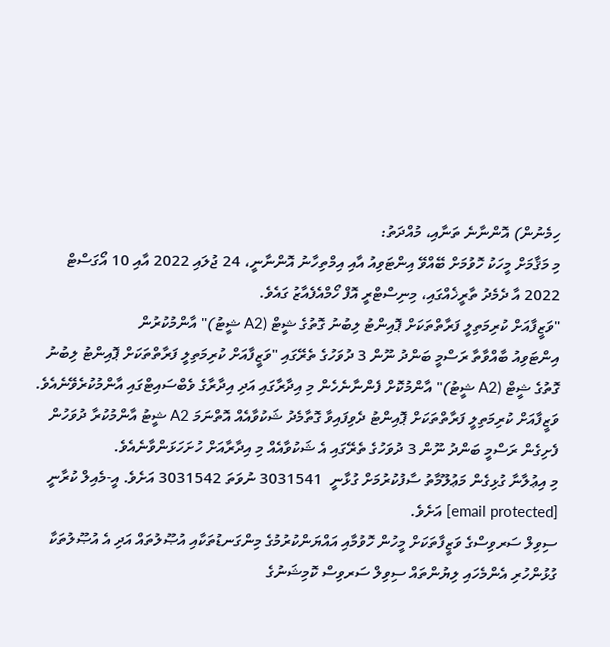ހިމެނުން) އޮންނާނެ ތަނާއި، މުއްދަތު:
މި މަޤާމަށް މީހަކު ހޮވުމަށް ބޭއްވޭ އިންޓަވިއު އާއި އިމްތިހާނު އޮންނާނީ، 24 ޖުލައި 2022 އާއި 10 އޯގަސްޓް 2022 އާ ދެމެދު ތާރީޚެއްގައި، މިނިސްޓްރީ އޮފް ހޯމްއެފެއާޒު ގައެވެ.
"ވަޒީފާއަށް ކުރިމަތިލީ ފަރާތްތަކަށް ޕޮއިންޓު ލިބުނު ގޮތުގެ ޝީޓް (A2 ޝީޓު)" އާންމުކުރުން
އިންޓަވިއު ބާއްވާތާ ރަސްމީ ބަންދު ނޫން 3 ދުވަހުގެ ތެރޭގައި "ވަޒީފާއަށް ކުރިމަތިލީ ފަރާތްތަކަށް ޕޮއިންޓު ލިބުނު ގޮތުގެ ޝީޓް (A2 ޝީޓު)" އާންމުކޮށް ފެންނާނެހެން މި އިދާރާގައި އަދި އިދާރާގެ ވެބްސައިޓްގައި އާންމުކުރެވޭނެއެވެ. ވަޒީފާއަށް ކުރިމަތިލީ ފަރާތްތަކަށް ޕޮއިންޓު ދެވިފައިވާ ގޮތާމެދު ޝަކުވާއެއް އޮތްނަމަ A2 ޝީޓު އާންމުކުރާ ދުވަހުން ފެށިގެން ރަސްމީ ބަންދު ނޫން 3 ދުވަހުގެ ތެރޭގައި އެ ޝަކުވާއެއް މި އިދާރާއަށް ހުށަހަޅަންވާނެއެވެ.
މި އިޢުލާނާ ގުޅިގެން މަޢުލޫމާތު ސާފުކުރުމަށް ގުޅާނީ  3031541 ނުވަތަ 3031542 އަށެވެ. އީ-މެއިލް ކުރާނީ [email protected] އަށެވެ.
ސިވިލް ސަރވިސްގެ ވަޒީފާތަކަށް މީހުން ހޮވުމާއި އައްޔަންކުރުމުގެ މިންގަނޑުތަކާއި އުޞޫލުތައް އަދި އެ އުޞޫލުތަކާ ގުޅުންހުރި އެންމެހައި ލިޔުންތައް ސިވިލް ސަރވިސް ކޮމިޝަނުގެ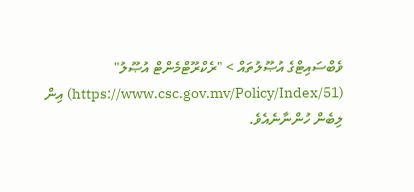ވެބްސައިޓްގެ އުޞޫލުތައް > "ރެކްރޫޓްމެންޓް އުޞޫލު" (https://www.csc.gov.mv/Policy/Index/51) އިން ލިބެން ހުންނާނެއެވެ.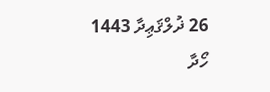26 ޛުލްޤަޢިދާ 1443
ހޯދާ